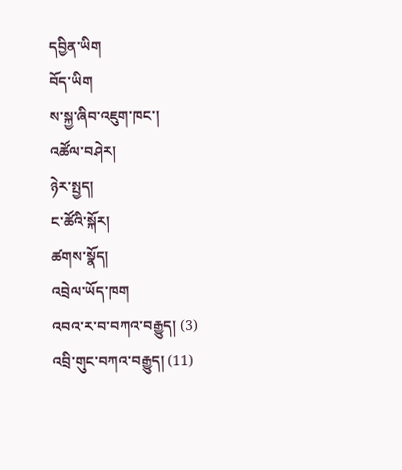དབྱིན་ཡིག
བོད་ཡིག
ས་སྐྱ་ཞིབ་འཇུག་ཁང་།
འཚོལ་བཤེར།
ཉེར་སྤྱད།
ང་ཚོའི་སྐོར།
ཚགས་སྣོད།
འབྲེལ་ཡོད་ཁག
འབའ་ར་བ་བཀའ་བརྒྱུད། (3)
འབྲི་གུང་བཀའ་བརྒྱུད། (11)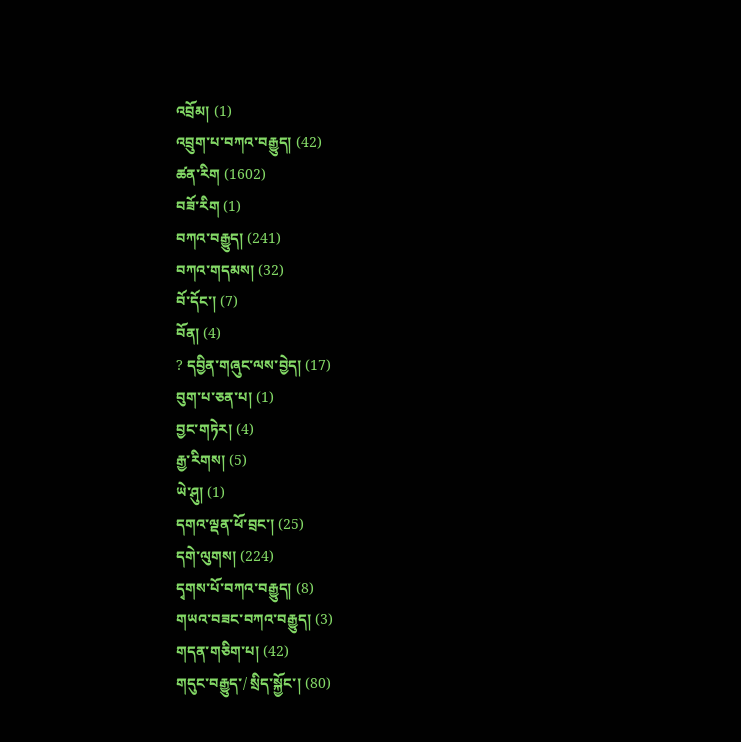འབྲོམ། (1)
འབྲུག་པ་བཀའ་བརྒྱུད། (42)
ཚན་རིག (1602)
བཟོ་རིག (1)
བཀའ་བརྒྱུད། (241)
བཀའ་གདམས། (32)
བོ་དོང་། (7)
བོན། (4)
? དབྱིན་གཞུང་ལས་བྱེད། (17)
བུག་པ་ཅན་པ། (1)
བྱང་གཏེར། (4)
རྒྱ་རིགས། (5)
ཡེ་ཤུ། (1)
དགའ་ལྡན་ཕོ་བྲང་། (25)
དགེ་ལུགས། (224)
དྭགས་པོ་བཀའ་བརྒྱུད། (8)
གཡའ་བཟང་བཀའ་བརྒྱུད། (3)
གདན་གཅིག་པ། (42)
གདུང་བརྒྱུད་/ སྲིད་སྐྱོང་། (80)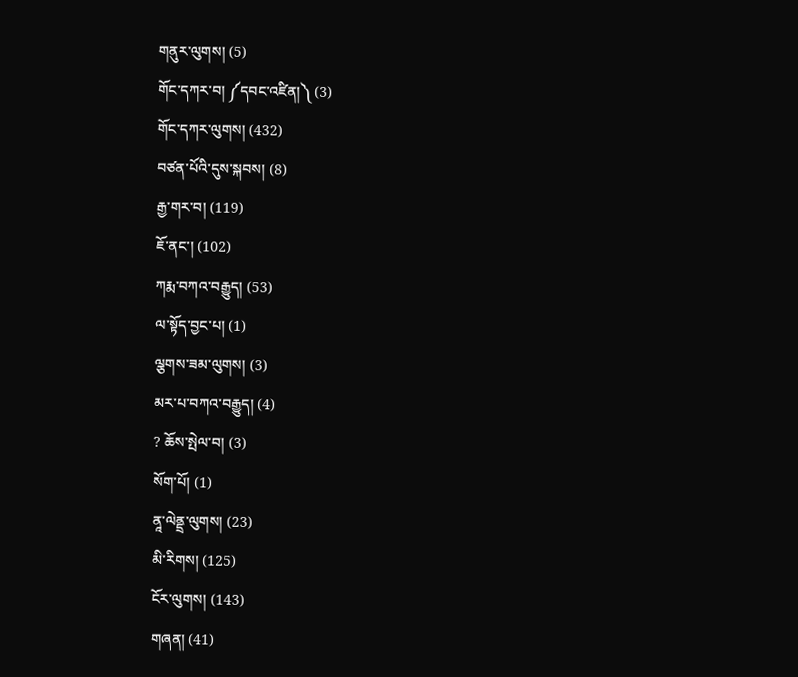གནུར་ལུགས། (5)
གོང་དཀར་བ། ༼དབང་འཛིན།༽ (3)
གོང་དཀར་ལུགས། (432)
བཙན་པོའི་དུས་སྐབས། (8)
རྒྱ་གར་བ། (119)
ཇོ་ནང་། (102)
ཀརྨ་བཀའ་བརྒྱུད། (53)
ལ་སྟོད་བྱང་པ། (1)
ལྕགས་ཟམ་ལུགས། (3)
མར་པ་བཀའ་བརྒྱུད། (4)
? ཆོས་སྤེལ་བ། (3)
སོག་པོ། (1)
ནཱ་ལེནྡྲ་ལུགས། (23)
མི་རིགས། (125)
ངོར་ལུགས། (143)
གཞན། (41)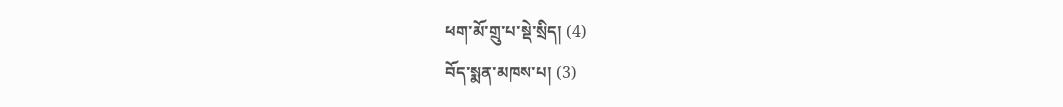ཕག་མོ་གྲུ་པ་སྡེ་སྲིད། (4)
བོད་སྨན་མཁས་པ། (3)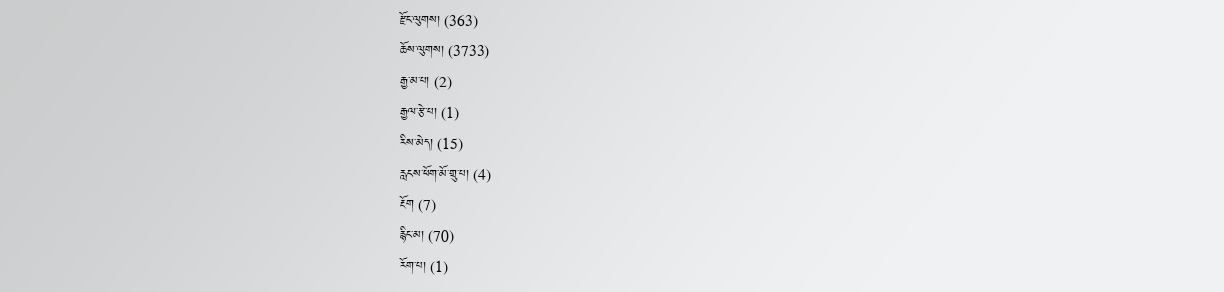རྫོང་ལུགས། (363)
ཆོས་ལུགས། (3733)
རྒྱ་མ་པ། (2)
རྒྱལ་རྩེ་པ། (1)
རིས་མེད། (15)
རླངས་ཕོག་མོ་གྲུ་པ། (4)
རྔོག (7)
རྙིང་མ། (70)
རོག་པ། (1)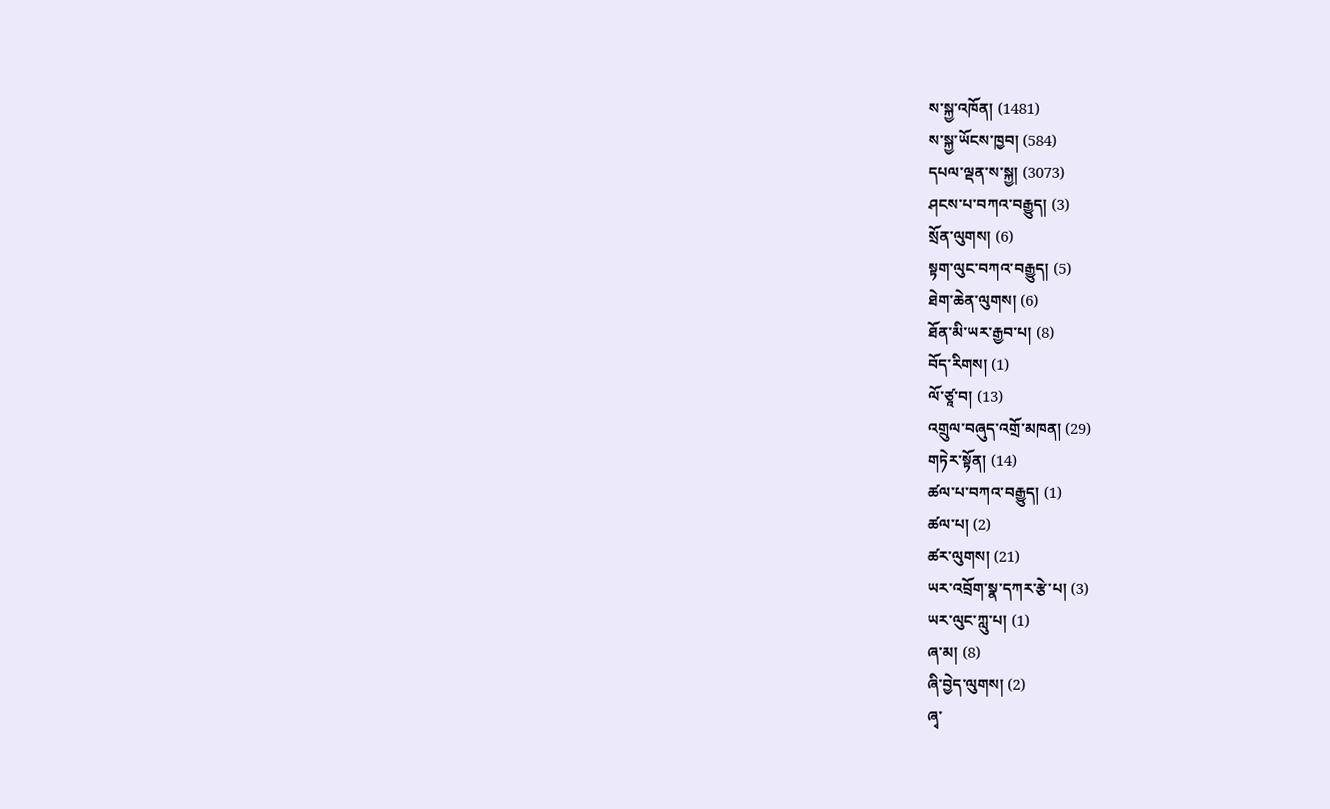ས་སྐྱ་འཁོན། (1481)
ས་སྐྱ་ཡོངས་ཁྱབ། (584)
དཔལ་ལྡན་ས་སྐྱ། (3073)
ཤངས་པ་བཀའ་བརྒྱུད། (3)
སྲོན་ལུགས། (6)
སྟག་ལུང་བཀའ་བརྒྱུད། (5)
ཐེག་ཆེན་ལུགས། (6)
ཐོན་མི་ཡར་རྒྱབ་པ། (8)
བོད་རིགས། (1)
ལོ་ཙཱ་བ། (13)
འགྲུལ་བཞུད་འགྲོ་མཁན། (29)
གཏེར་སྟོན། (14)
ཚལ་པ་བཀའ་བརྒྱུད། (1)
ཚལ་པ། (2)
ཚར་ལུགས། (21)
ཡར་འབྲོག་སྣ་དཀར་རྩེ་པ། (3)
ཡར་ལུང་ཀླུ་པ། (1)
ཞ་མ། (8)
ཞི་བྱེད་ལུགས། (2)
ཞྭ་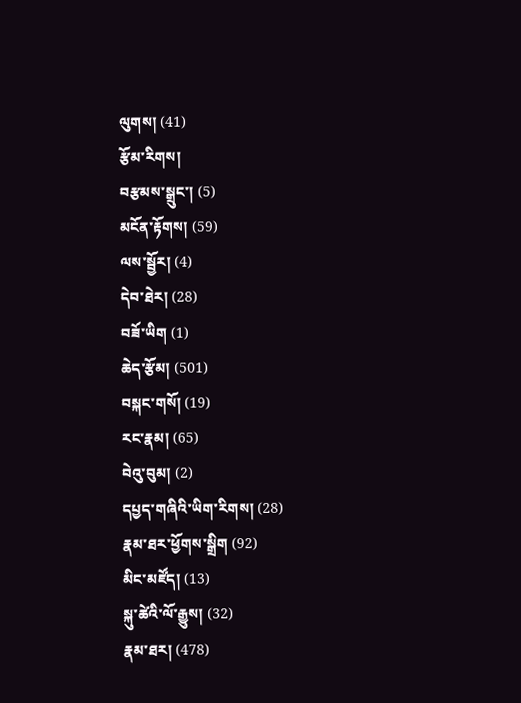ལུགས། (41)
རྩོམ་རིགས།
བརྩམས་སྒྲུང་། (5)
མངོན་རྟོགས། (59)
ལས་སྦྱོར། (4)
དེབ་ཐེར། (28)
བཟོ་ཡིག (1)
ཆེད་རྩོམ། (501)
བསྐང་གསོ། (19)
རང་རྣམ། (65)
བེའུ་བུམ། (2)
དཔྱད་གཞིའི་ཡིག་རིགས། (28)
རྣམ་ཐར་ཕྱོགས་སྒྲིག (92)
མིང་མཛོད། (13)
སྐུ་ཚེའི་ལོ་རྒྱུས། (32)
རྣམ་ཐར། (478)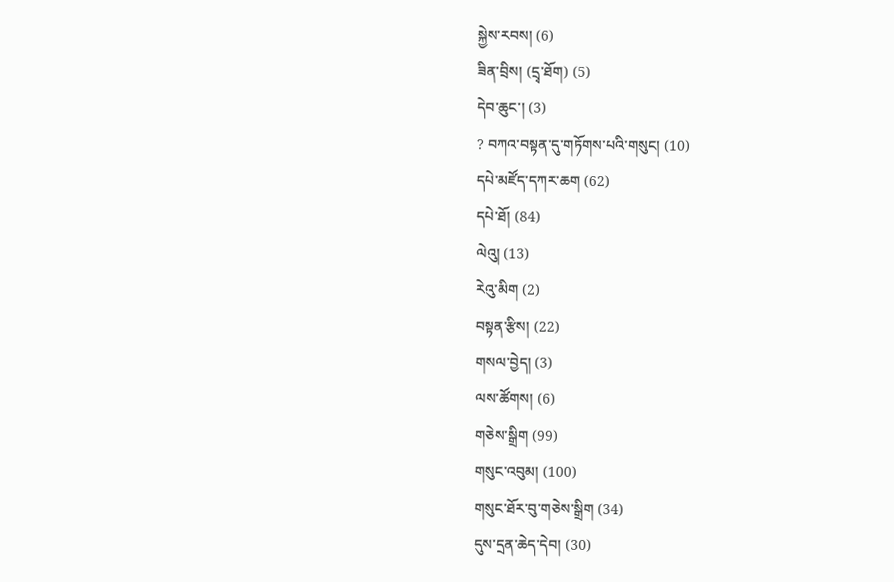སྐྱེས་རབས། (6)
ཟིན་བྲིས། (དྲྭ་ཐོག) (5)
དེབ་ཆུང་། (3)
? བཀའ་བསྟན་དུ་གཏོགས་པའི་གསུང། (10)
དཔེ་མཛོད་དཀར་ཆག (62)
དཔེ་ཐོ། (84)
ལེའུ། (13)
རེའུ་མིག (2)
བསྟན་རྩིས། (22)
གསལ་བྱེད། (3)
ལས་ཚོགས། (6)
གཅེས་སྒྲིག (99)
གསུང་འབུམ། (100)
གསུང་ཐོར་བུ་གཅེས་སྒྲིག (34)
དུས་དྲན་ཆེད་དེབ། (30)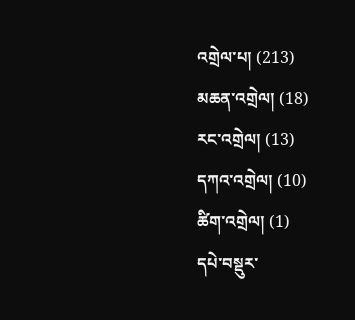འགྲེལ་པ། (213)
མཆན་འགྲེལ། (18)
རང་འགྲེལ། (13)
དཀའ་འགྲེལ། (10)
ཚིག་འགྲེལ། (1)
དཔེ་བསྡུར་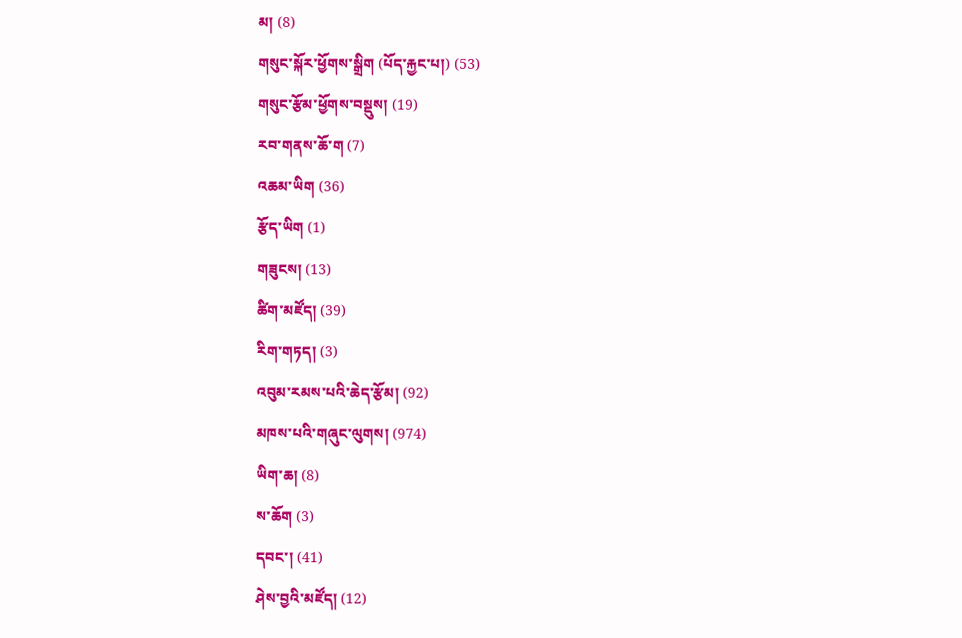མ། (8)
གསུང་སྐོར་ཕྱོགས་སྒྲིག (པོད་རྐྱང་པ།) (53)
གསུང་རྩོམ་ཕྱོགས་བསྡུས། (19)
རབ་གནས་ཆོ་ག (7)
འཆམ་ཡིག (36)
རྩོད་ཡིག (1)
གཟུངས། (13)
ཚིག་མཛོད། (39)
རིག་གཏད། (3)
འབུམ་རམས་པའི་ཆེད་རྩོམ། (92)
མཁས་པའི་གཞུང་ལུགས། (974)
ཡིག་ཆ། (8)
ས་ཆོག (3)
དབང་། (41)
ཤེས་བྱའི་མཛོད། (12)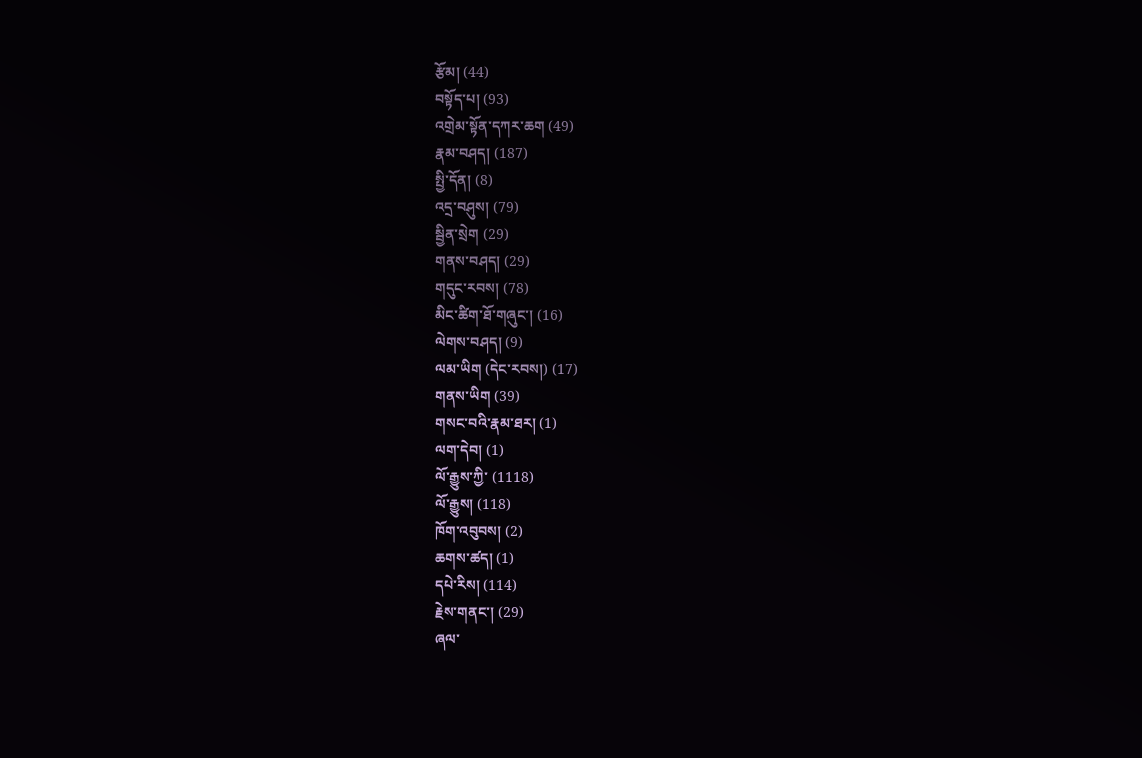རྩོམ། (44)
བསྟོད་པ། (93)
འགྲེམ་སྟོན་དཀར་ཆག (49)
རྣམ་བཤད། (187)
སྤྱི་དོན། (8)
འདྲ་བཤུས། (79)
སྦྱིན་སྲེག (29)
གནས་བཤད། (29)
གདུང་རབས། (78)
མིང་ཚིག་ཐོ་གཞུང་། (16)
ལེགས་བཤད། (9)
ལམ་ཡིག (དེང་རབས།) (17)
གནས་ཡིག (39)
གསང་བའི་རྣམ་ཐར། (1)
ལག་དེབ། (1)
ལོ་རྒྱུས་ཀྱི་ (1118)
ལོ་རྒྱུས། (118)
ཁོག་འབུབས། (2)
ཆགས་ཚད། (1)
དཔེ་རིས། (114)
རྗེས་གནང་། (29)
ཞལ་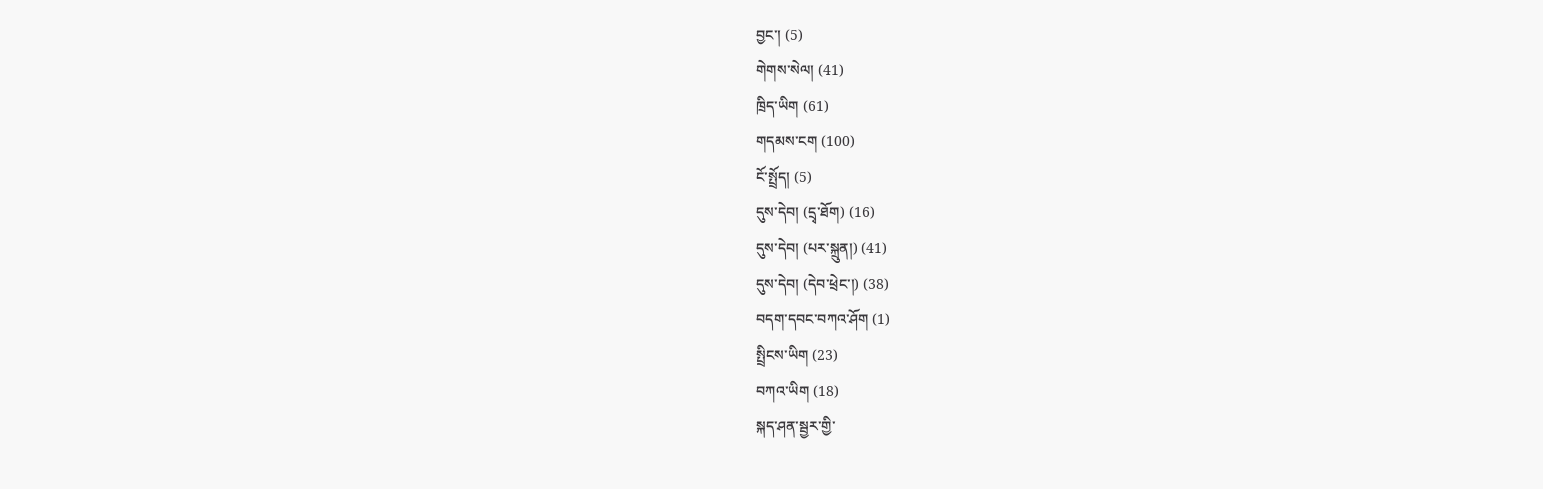བྱང་། (5)
གེགས་སེལ། (41)
ཁྲིད་ཡིག (61)
གདམས་ངག (100)
ངོ་སྤྲོད། (5)
དུས་དེབ། (དྲྭ་ཐོག) (16)
དུས་དེབ། (པར་སྐྲུན།) (41)
དུས་དེབ། (དེབ་ཕྲེང་།) (38)
བདག་དབང་བཀའ་ཤོག (1)
སྤྲིངས་ཡིག (23)
བཀའ་ཡིག (18)
སྐད་ཤན་སྦྱར་གྱི་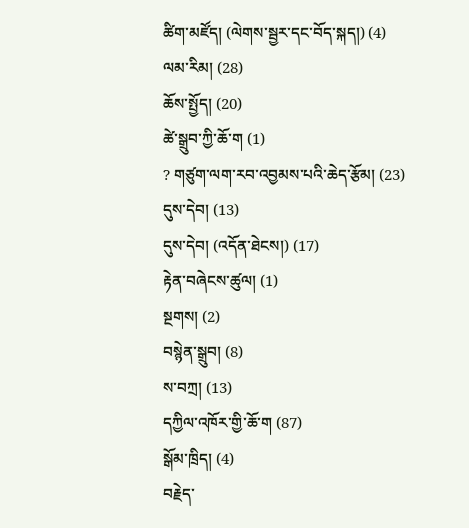ཚིག་མཛོད། (ལེགས་སྦྱར་དང་བོད་སྐད།) (4)
ལམ་རིམ། (28)
ཆོས་སྤྱོད། (20)
ཚེ་སྒྲུབ་ཀྱི་ཆོ་ག (1)
? གཙུག་ལག་རབ་འབྱམས་པའི་ཆེད་རྩོམ། (23)
དུས་དེབ། (13)
དུས་དེབ། (འདོན་ཐེངས།) (17)
རྟེན་བཞེངས་ཚུལ། (1)
སྔགས། (2)
བསྙེན་སྒྲུབ། (8)
ས་བཀྲ། (13)
དཀྱིལ་འཁོར་གྱི་ཆོ་ག (87)
སྒོམ་ཁྲིད། (4)
བརྗེད་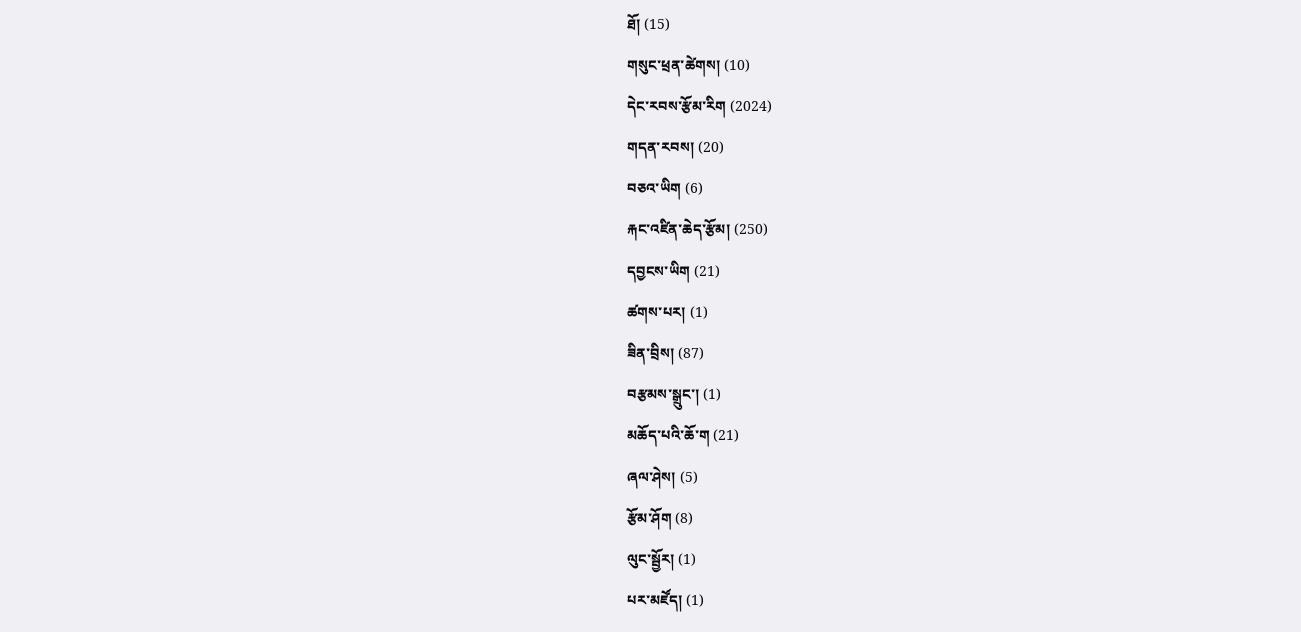ཐོ། (15)
གསུང་ཕྲན་ཚེགས། (10)
དེང་རབས་རྩོམ་རིག (2024)
གདན་རབས། (20)
བཅའ་ཡིག (6)
རྐང་འཛིན་ཆེད་རྩོམ། (250)
དབྱངས་ཡིག (21)
ཚགས་པར། (1)
ཟིན་བྲིས། (87)
བརྩམས་སྒྲུང་། (1)
མཆོད་པའི་ཆོ་ག (21)
ཞལ་ཤེས། (5)
རྩོམ་ཤོག (8)
ལུང་སྦྱོར། (1)
པར་མཛོད། (1)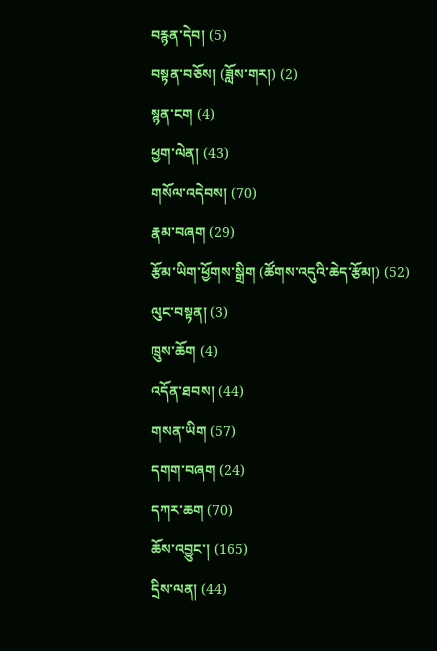བརྙན་དེབ། (5)
བསྟན་བཅོས། (ཟློས་གར།) (2)
སྙན་ངག (4)
ཕྱག་ལེན། (43)
གསོལ་འདེབས། (70)
རྣམ་བཞག (29)
རྩོམ་ཡིག་ཕྱོགས་སྒྲིག (ཚོགས་འདུའི་ཆེད་རྩོམ།) (52)
ལུང་བསྟན། (3)
ཁྲུས་ཆོག (4)
འདོན་ཐབས། (44)
གསན་ཡིག (57)
དགག་བཞག (24)
དཀར་ཆག (70)
ཆོས་འབྱུང་། (165)
དྲིས་ལན། (44)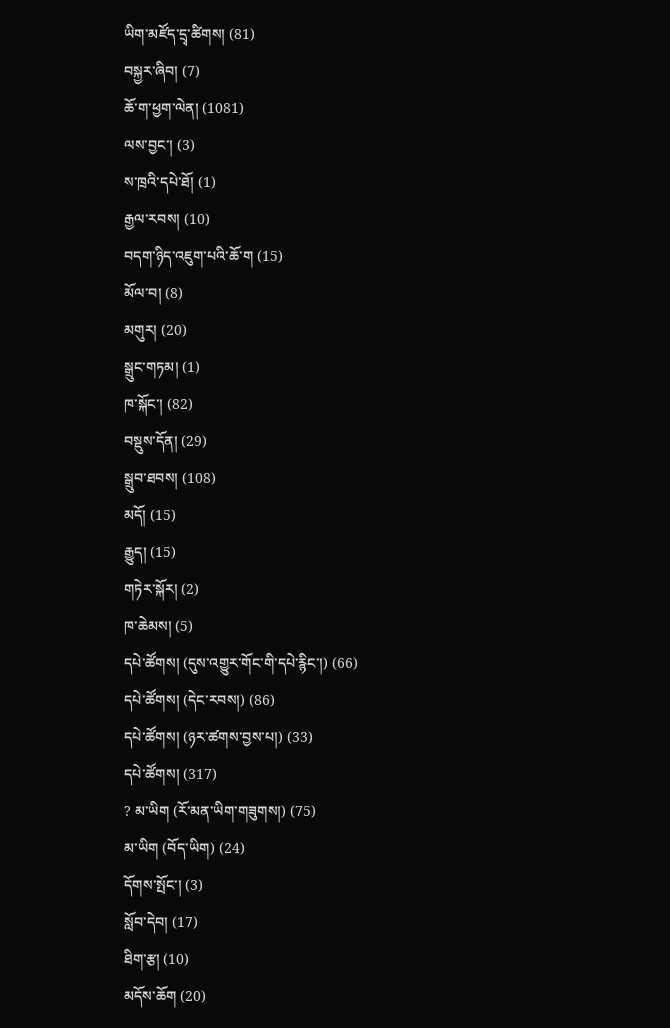ཡིག་མཛོད་དྲྭ་ཚིགས། (81)
བསྐྱར་ཞིབ། (7)
ཆོ་ག་ཕྱག་ལེན། (1081)
ལས་བྱང་། (3)
ས་ཁྲའི་དཔེ་ཐོ། (1)
རྒྱལ་རབས། (10)
བདག་ཉིད་འཇུག་པའི་ཆོ་ག (15)
མོལ་བ། (8)
མགུར། (20)
སྒྲུང་གཏམ། (1)
ཁ་སྐོང་། (82)
བསྡུས་དོན། (29)
སྒྲུབ་ཐབས། (108)
མདོ། (15)
རྒྱུད། (15)
གཏེར་སྐོར། (2)
ཁ་ཆེམས། (5)
དཔེ་ཚོགས། (དུས་འགྱུར་གོང་གི་དཔེ་རྙིང་།) (66)
དཔེ་ཚོགས། (དེང་རབས།) (86)
དཔེ་ཚོགས། (ཉར་ཚགས་བྱས་པ།) (33)
དཔེ་ཚོགས། (317)
? མ་ཡིག (རོ་མན་ཡིག་གཟུགས།) (75)
མ་ཡིག (བོད་ཡིག) (24)
དོགས་སྤོང་། (3)
སློབ་དེབ། (17)
ཐིག་རྩ། (10)
མདོས་ཆོག (20)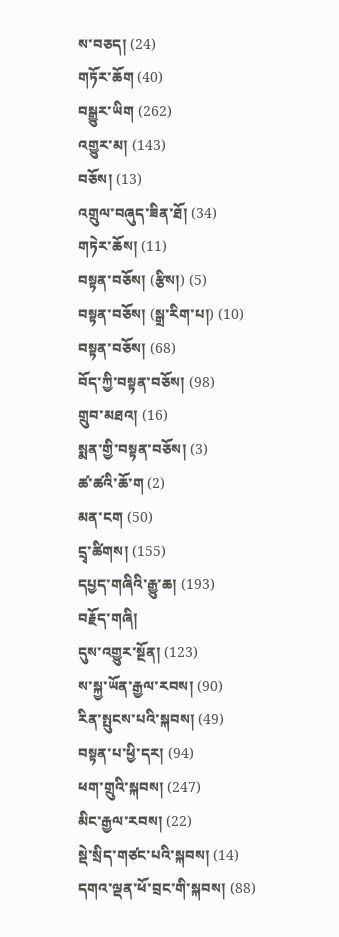ས་བཅད། (24)
གཏོར་ཆོག (40)
བསྒྱུར་ཡིག (262)
འགྱུར་མ། (143)
བཅོས། (13)
འགྲུལ་བཞུད་ཟིན་ཐོ། (34)
གཏེར་ཆོས། (11)
བསྟན་བཅོས། (རྩིས།) (5)
བསྟན་བཅོས། (སྒྲ་རིག་པ།) (10)
བསྟན་བཅོས། (68)
བོད་ཀྱི་བསྟན་བཅོས། (98)
གྲུབ་མཐའ། (16)
སྨན་གྱི་བསྟན་བཅོས། (3)
ཚ་ཚའི་ཆོ་ག (2)
མན་ངག (50)
དྲྭ་ཚིགས། (155)
དཔྱད་གཞིའི་རྒྱུ་ཆ། (193)
བརྗོད་གཞི།
དུས་འགྱུར་སྔོན། (123)
ས་སྐྱ་ཡོན་རྒྱལ་རབས། (90)
རིན་སྤུངས་པའི་སྐབས། (49)
བསྟན་པ་ཕྱི་དར། (94)
ཕག་གྲུའི་སྐབས། (247)
མིང་རྒྱལ་རབས། (22)
སྡེ་སྲིད་གཙང་པའི་སྐབས། (14)
དགའ་ལྡན་ཕོ་བྲང་གི་སྐབས། (88)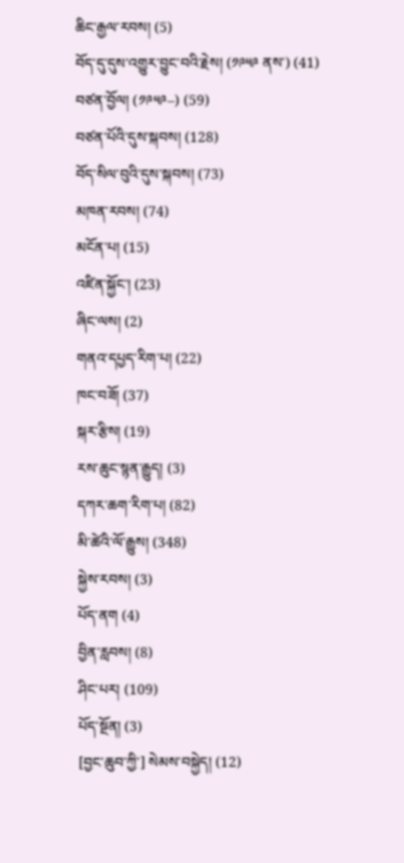ཆིང་རྒྱལ་རབས། (5)
བོད་དུ་དུས་འགྱུར་བྱུང་བའི་རྗེས། (༡༩༥༩ ནས་) (41)
བཙན་བྱོལ། (༡༩༥༩–) (59)
བཙན་པོའི་དུས་སྐབས། (128)
བོད་སིལ་བུའི་དུས་སྐབས། (73)
མཁན་རབས། (74)
མངོན་པ། (15)
འཛིན་སྐྱོང་། (23)
ཞིང་ལས། (2)
གནའ་དཔྱད་རིག་པ། (22)
ཁང་བཟོ། (37)
སྐར་རྩིས། (19)
རས་ཆུང་སྙན་རྒྱུད། (3)
དཀར་ཆག་རིག་པ། (82)
མི་ཚེའི་ལོ་རྒྱུས། (348)
སྐྱེས་རབས། (3)
པོད་ནག (4)
བྱིན་རླབས། (8)
ཤིང་པར། (109)
པོད་སྔོན། (3)
[བྱང་ཆུབ་ཀྱི་] སེམས་བསྐྱེད། (12)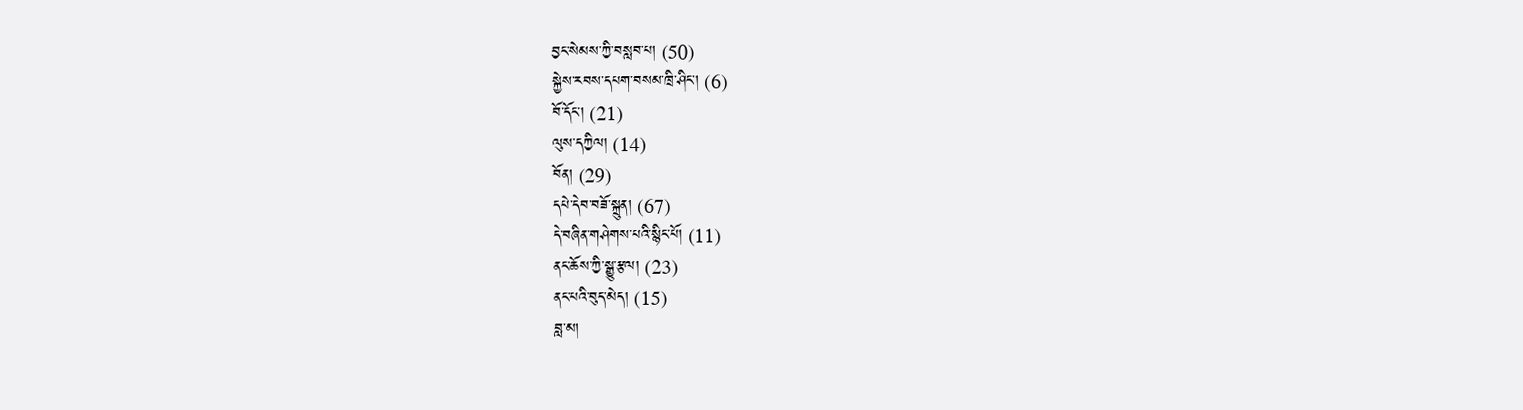བྱང་སེམས་ཀྱི་བསླབ་པ། (50)
སྐྱེས་རབས་དཔག་བསམ་ཁྲི་ཤིང་། (6)
བོ་དོང་། (21)
ལུས་དཀྱིལ། (14)
བོན། (29)
དཔེ་དེབ་བཟོ་སྐྲུན། (67)
དེ་བཞིན་གཤེགས་པའི་སྙིང་པོ། (11)
ནང་ཆོས་ཀྱི་སྒྱུ་རྩལ། (23)
ནང་པའི་བུད་མེད། (15)
བླ་མ།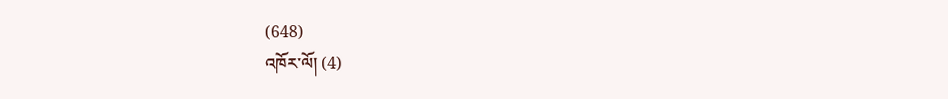(648)
འཁོར་ལོ། (4)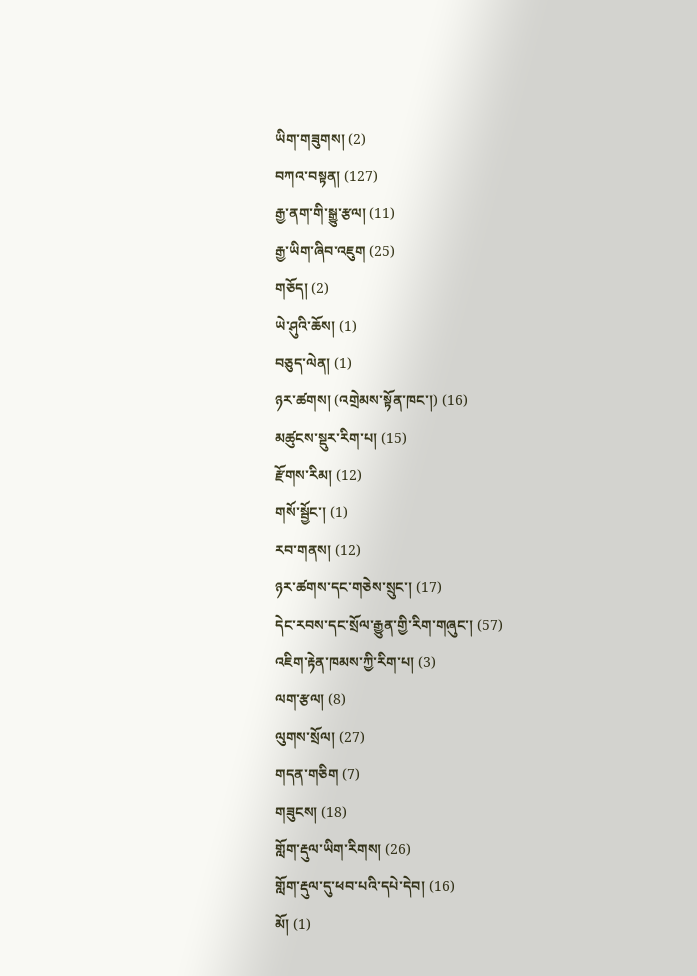ཡིག་གཟུགས། (2)
བཀའ་བསྟན། (127)
རྒྱ་ནག་གི་སྒྱུ་རྩལ། (11)
རྒྱ་ཡིག་ཞིབ་འཇུག (25)
གཅོད། (2)
ཡེ་ཤུའི་ཆོས། (1)
བཅུད་ལེན། (1)
ཉར་ཚགས། (འགྲེམས་སྟོན་ཁང་།) (16)
མཚུངས་སྡུར་རིག་པ། (15)
རྫོགས་རིམ། (12)
གསོ་སྦྱོང་། (1)
རབ་གནས། (12)
ཉར་ཚགས་དང་གཅེས་སྲུང་། (17)
དེང་རབས་དང་སྲོལ་རྒྱུན་གྱི་རིག་གཞུང་། (57)
འཇིག་རྟེན་ཁམས་ཀྱི་རིག་པ། (3)
ལག་རྩལ། (8)
ལུགས་སྲོལ། (27)
གདན་གཅིག (7)
གཟུངས། (18)
གློག་རྡུལ་ཡིག་རིགས། (26)
གློག་རྡུལ་དུ་ཕབ་པའི་དཔེ་དེབ། (16)
མོ། (1)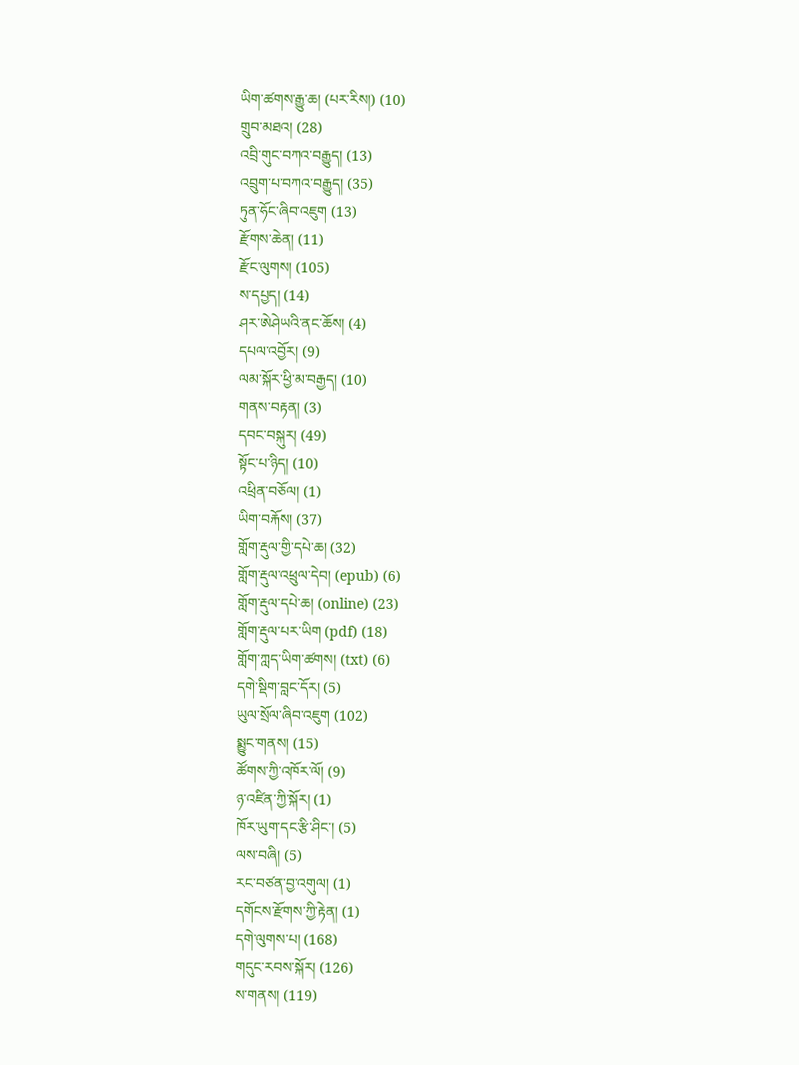ཡིག་ཚགས་རྒྱུ་ཆ། (པར་རིས།) (10)
གྲུབ་མཐའ། (28)
འབྲི་གུང་བཀའ་བརྒྱུད། (13)
འབྲུག་པ་བཀའ་བརྒྱུད། (35)
ཏུན་ཧོང་ཞིབ་འཇུག (13)
རྫོགས་ཆེན། (11)
རྫོང་ལུགས། (105)
ས་དཔྱད། (14)
ཤར་ཨེཤེཡའི་ནང་ཆོས། (4)
དཔལ་འབྱོར། (9)
ལམ་སྐོར་ཕྱི་མ་བརྒྱད། (10)
གནས་བརྟན། (3)
དབང་བསྐུར། (49)
སྟོང་པ་ཉིད། (10)
འཕྲིན་བཅོལ། (1)
ཡིག་བརྐོས། (37)
གློག་རྡུལ་གྱི་དཔེ་ཆ། (32)
གློག་རྡུལ་འཕྲུལ་དེབ། (epub) (6)
གློག་རྡུལ་དཔེ་ཆ། (online) (23)
གློག་རྡུལ་པར་ཡིག (pdf) (18)
གློག་ཀླད་ཡིག་ཚགས། (txt) (6)
དགེ་སྡིག་བླང་དོར། (5)
ཡུལ་སྲོལ་ཞིབ་འཇུག (102)
སྨྱུང་གནས། (15)
ཚོགས་ཀྱི་འཁོར་ལོ། (9)
ཉ་འཛིན་ཀྱི་སྐོར། (1)
ཁོར་ཡུག་དང་རྩི་ཤིང་། (5)
ལས་བཞི། (5)
རང་བཙན་བྱ་འགུལ། (1)
དགོངས་རྫོགས་ཀྱི་རྟེན། (1)
དགེ་ལུགས་པ། (168)
གདུང་རབས་སྐོར། (126)
ས་གནས། (119)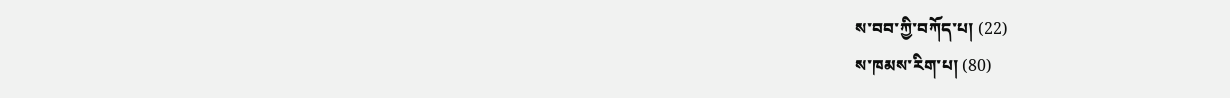ས་བབ་ཀྱི་བཀོད་པ། (22)
ས་ཁམས་རིག་པ། (80)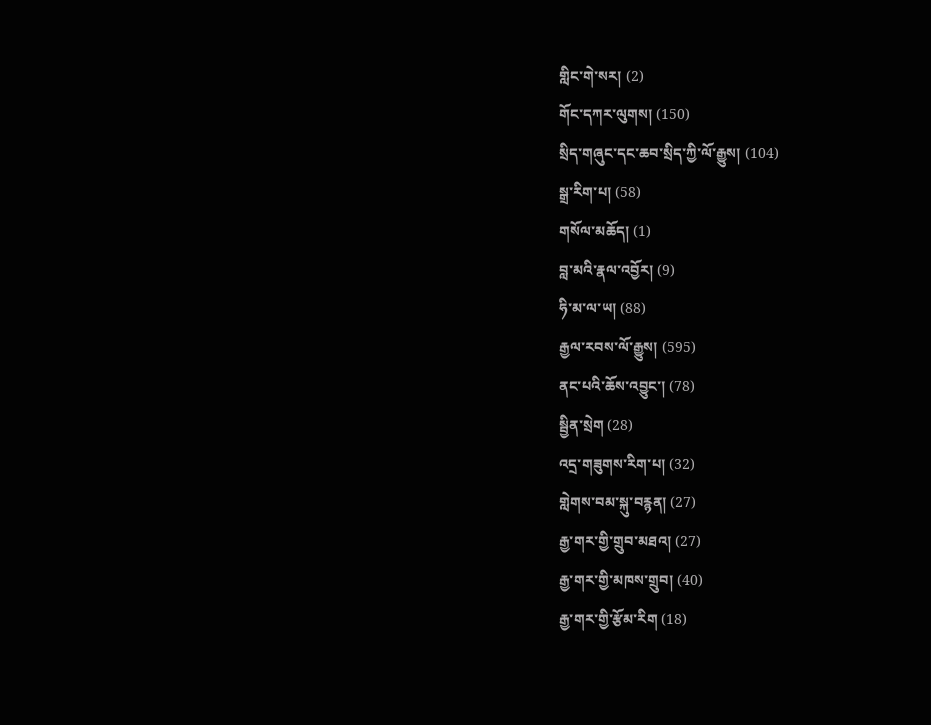གླིང་གེ་སར། (2)
གོང་དཀར་ལུགས། (150)
སྲིད་གཞུང་དང་ཆབ་སྲིད་ཀྱི་ལོ་རྒྱུས། (104)
སྒྲ་རིག་པ། (58)
གསོལ་མཆོད། (1)
བླ་མའི་རྣལ་འབྱོར། (9)
ཧི་མ་ལ་ཡ། (88)
རྒྱལ་རབས་ལོ་རྒྱུས། (595)
ནང་པའི་ཆོས་འབྱུང་། (78)
སྦྱིན་སྲེག (28)
འདྲ་གཟུགས་རིག་པ། (32)
གླེགས་བམ་སྐུ་བརྙན། (27)
རྒྱ་གར་གྱི་གྲུབ་མཐའ། (27)
རྒྱ་གར་གྱི་མཁས་གྲུབ། (40)
རྒྱ་གར་གྱི་རྩོམ་རིག (18)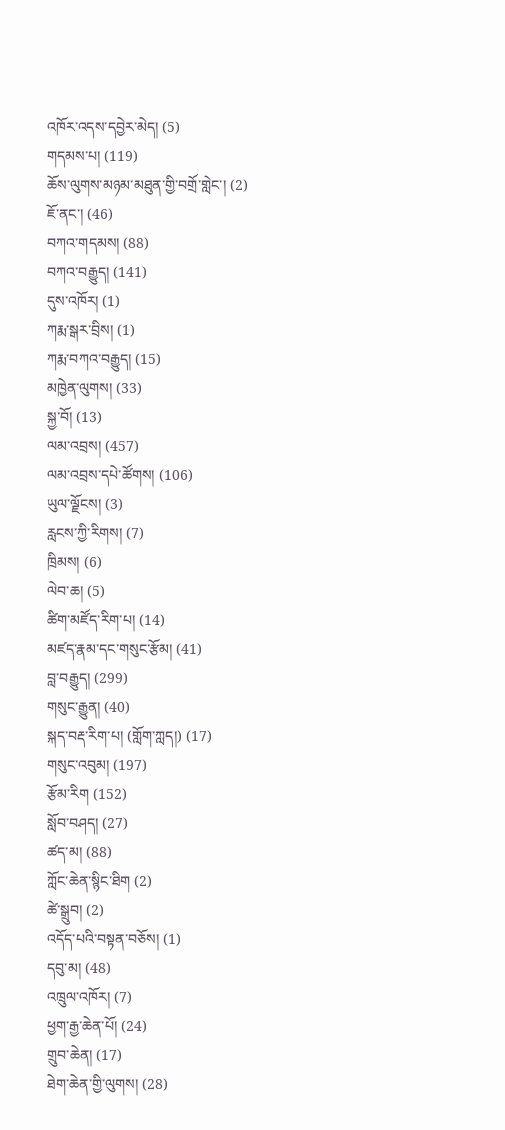འཁོར་འདས་དབྱེར་མེད། (5)
གདམས་པ། (119)
ཆོས་ལུགས་མཉམ་མཐུན་གྱི་བགྲོ་གླེང་། (2)
ཇོ་ནང་། (46)
བཀའ་གདམས། (88)
བཀའ་བརྒྱུད། (141)
དུས་འཁོར། (1)
ཀརྨ་སྒར་བྲིས། (1)
ཀརྨ་བཀའ་བརྒྱུད། (15)
མཁྱེན་ལུགས། (33)
སྐྱ་བོ། (13)
ལམ་འབྲས། (457)
ལམ་འབྲས་དཔེ་ཚོགས། (106)
ཡུལ་ལྗོངས། (3)
རླངས་ཀྱི་རིགས། (7)
ཁྲིམས། (6)
ལེབ་ཆ། (5)
ཚིག་མཛོད་རིག་པ། (14)
མཛད་རྣམ་དང་གསུང་རྩོམ། (41)
བླ་བརྒྱུད། (299)
གསུང་རྒྱུན། (40)
སྐད་བརྡ་རིག་པ། (གློག་ཀླད།) (17)
གསུང་འབུམ། (197)
རྩོམ་རིག (152)
སློབ་བཤད། (27)
ཚད་མ། (88)
ཀློང་ཆེན་སྙིང་ཐིག (2)
ཚེ་སྒྲུབ། (2)
འདོད་པའི་བསྟན་བཅོས། (1)
དབུ་མ། (48)
འཁྲུལ་འཁོར། (7)
ཕྱག་རྒྱ་ཆེན་པོ། (24)
གྲུབ་ཆེན། (17)
ཐེག་ཆེན་གྱི་ལུགས། (28)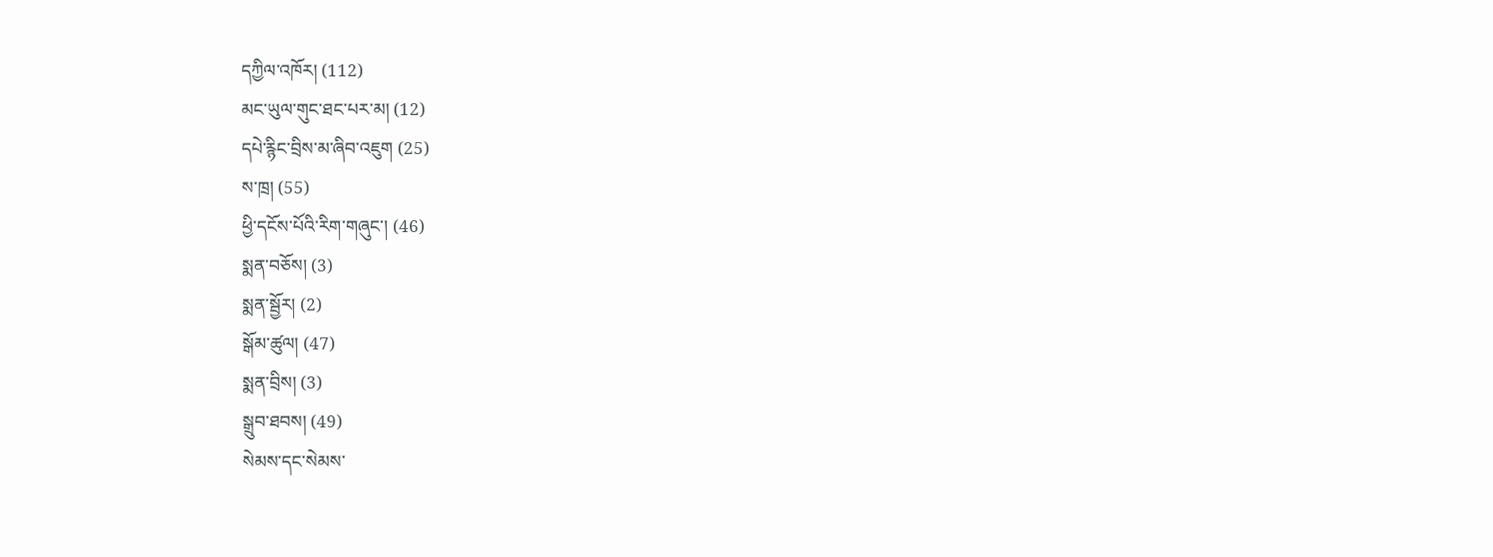དཀྱིལ་འཁོར། (112)
མང་ཡུལ་གུང་ཐང་པར་མ། (12)
དཔེ་རྙིང་བྲིས་མ་ཞིབ་འཇུག (25)
ས་ཁྲ། (55)
ཕྱི་དངོས་པོའི་རིག་གཞུང་། (46)
སྨན་བཅོས། (3)
སྨན་སྦྱོར། (2)
སྒོམ་ཚུལ། (47)
སྨན་བྲིས། (3)
སྒྲུབ་ཐབས། (49)
སེམས་དང་སེམས་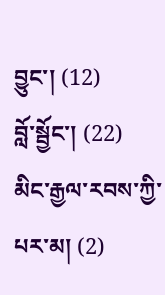བྱུང་། (12)
བློ་སྦྱོང་། (22)
མིང་རྒྱལ་རབས་ཀྱི་པར་མ། (2)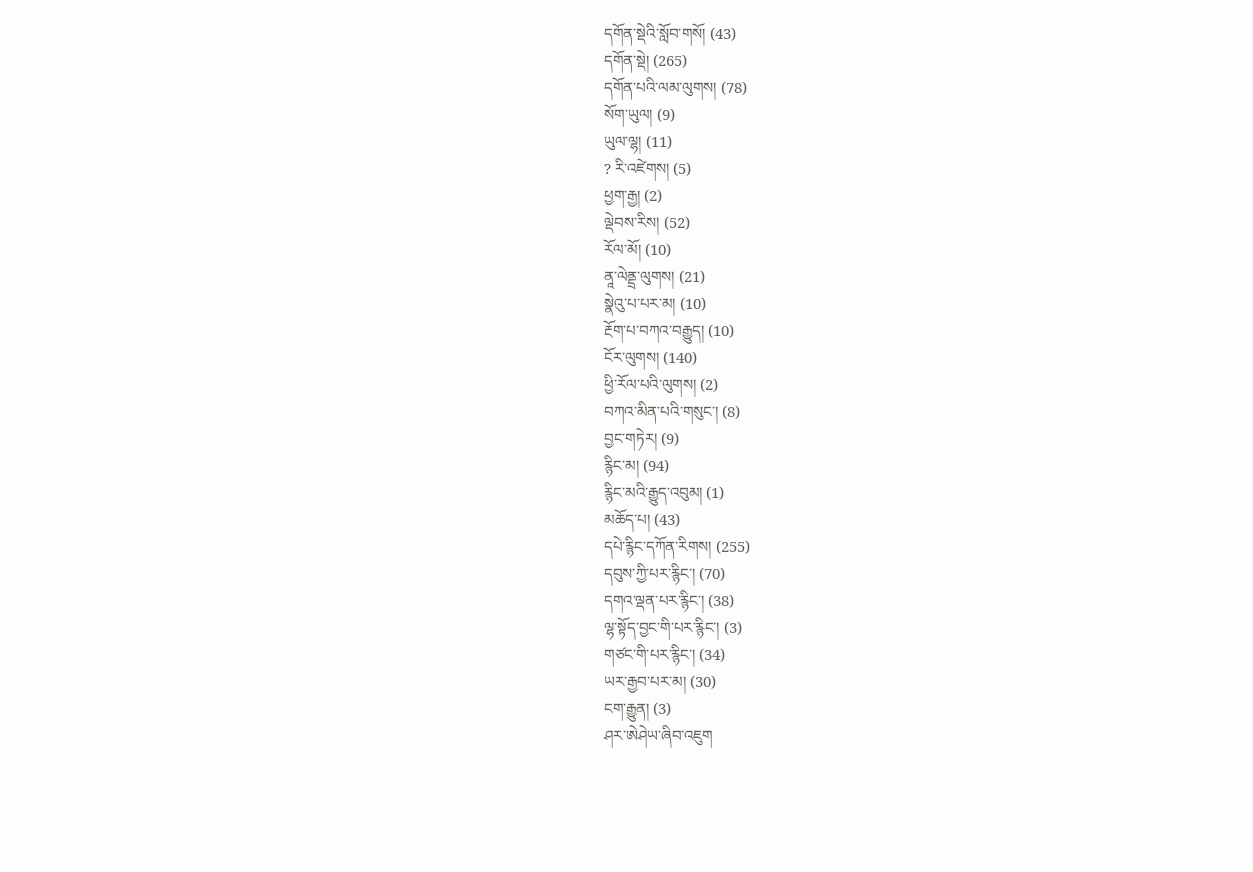དགོན་སྡེའི་སློབ་གསོ། (43)
དགོན་སྡེ། (265)
དགོན་པའི་ལམ་ལུགས། (78)
སོག་ཡུལ། (9)
ཡུལ་ལྷ། (11)
? རི་འཛེགས། (5)
ཕྱག་རྒྱ། (2)
ལྡེབས་རིས། (52)
རོལ་མོ། (10)
ནཱ་ལེནྡྲ་ལུགས། (21)
སྣེའུ་པ་པར་མ། (10)
རྔོག་པ་བཀའ་བརྒྱུད། (10)
ངོར་ལུགས། (140)
ཕྱི་རོལ་པའི་ལུགས། (2)
བཀའ་མིན་པའི་གསུང་། (8)
བྱང་གཏེར། (9)
རྙིང་མ། (94)
རྙིང་མའི་རྒྱུད་འབུམ། (1)
མཆོད་པ། (43)
དཔེ་རྙིང་དཀོན་རིགས། (255)
དབུས་ཀྱི་པར་རྙིང་། (70)
དགའ་ལྡན་པར་རྙིང་། (38)
ལྷ་སྟོད་བྱང་གི་པར་རྙིང་། (3)
གཙང་གི་པར་རྙིང་། (34)
ཡར་རྒྱབ་པར་མ། (30)
ངག་རྒྱུན། (3)
ཤར་ཨེཤེཡ་ཞིབ་འཇུག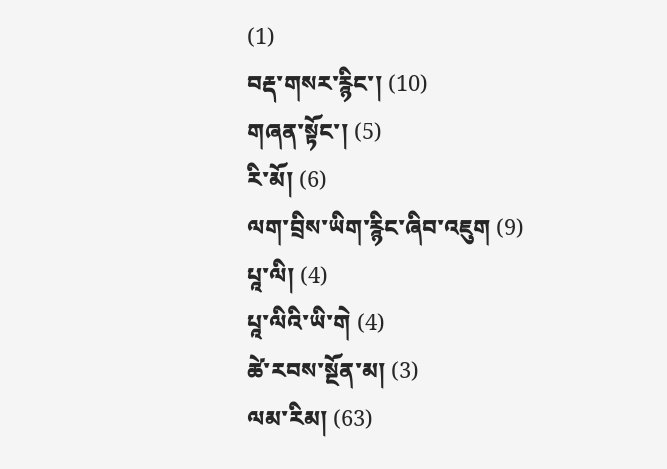(1)
བརྡ་གསར་རྙིང་། (10)
གཞན་སྟོང་། (5)
རི་མོ། (6)
ལག་བྲིས་ཡིག་རྙིང་ཞིབ་འཇུག (9)
པཱ་ལི། (4)
པཱ་ལིའི་ཡི་གེ (4)
ཚེ་རབས་སྔོན་མ། (3)
ལམ་རིམ། (63)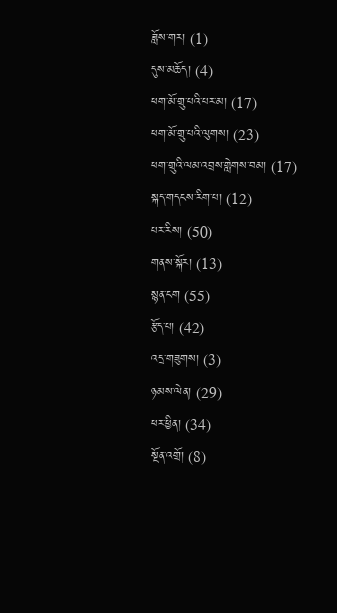ཟློས་གར། (1)
དུས་མཆོད། (4)
ཕག་མོ་གྲུ་པའི་པར་མ། (17)
ཕག་མོ་གྲུ་པའི་ལུགས། (23)
ཕག་གྲུའི་ལམ་འབྲས་གླེགས་བམ། (17)
སྐད་གདངས་རིག་པ། (12)
པར་རིས། (50)
གནས་སྐོར། (13)
སྙན་ངག (55)
རྩོད་པ། (42)
འདྲ་གཟུགས། (3)
ཉམས་ལེན། (29)
ཕར་ཕྱིན། (34)
སྔོན་འགྲོ། (8)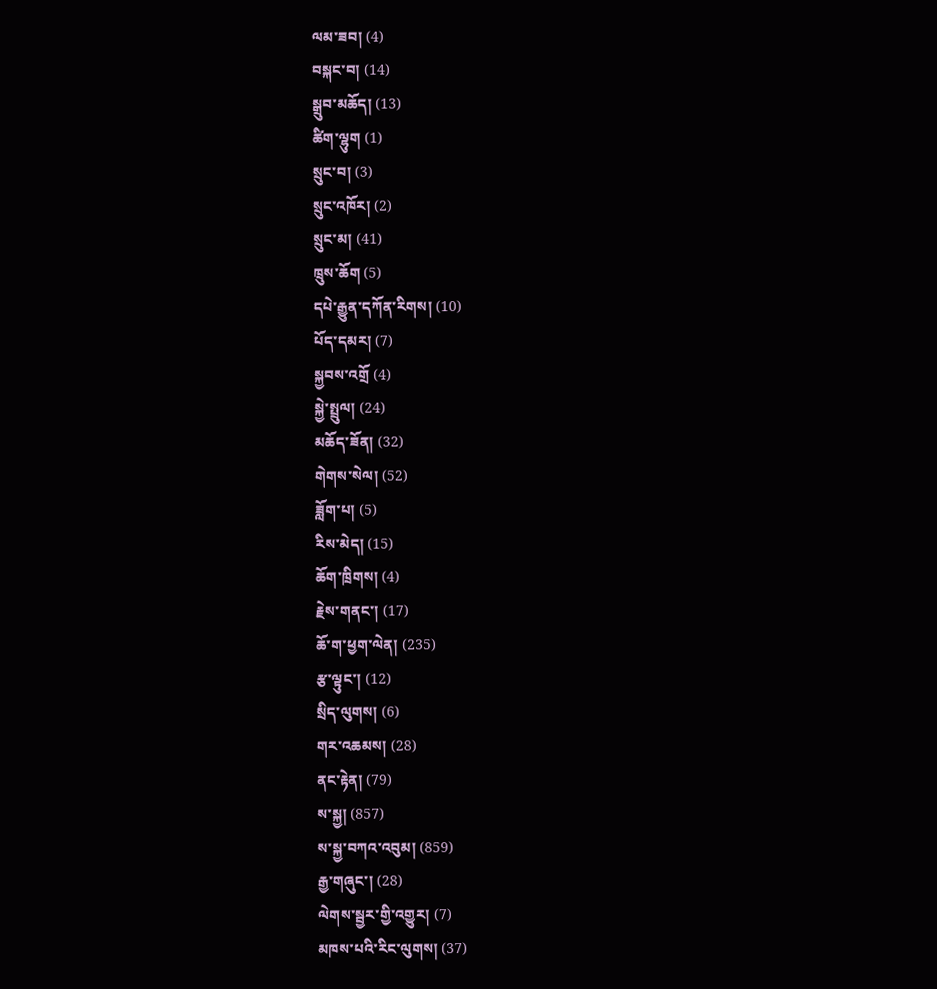ལམ་ཟབ། (4)
བསྐང་བ། (14)
སྒྲུབ་མཆོད། (13)
ཚིག་ལྷུག (1)
སྲུང་བ། (3)
སྲུང་འཁོར། (2)
སྲུང་མ། (41)
ཁྲུས་ཆོག (5)
དཔེ་རྒྱུན་དཀོན་རིགས། (10)
པོད་དམར། (7)
སྐྱབས་འགྲོ (4)
སྐྱེ་སྤྲུལ། (24)
མཆོད་ཟོན། (32)
གེགས་སེལ། (52)
ཟློག་པ། (5)
རིས་མེད། (15)
ཆོག་ཁྲིགས། (4)
རྗེས་གནང་། (17)
ཆོ་ག་ཕྱག་ལེན། (235)
རྩ་ལྟུང་། (12)
སྲིད་ལུགས། (6)
གར་འཆམས། (28)
ནང་རྟེན། (79)
ས་སྐྱ། (857)
ས་སྐྱ་བཀའ་འབུམ། (859)
རྒྱ་གཞུང་། (28)
ལེགས་སྦྱར་གྱི་འགྱུར། (7)
མཁས་པའི་རིང་ལུགས། (37)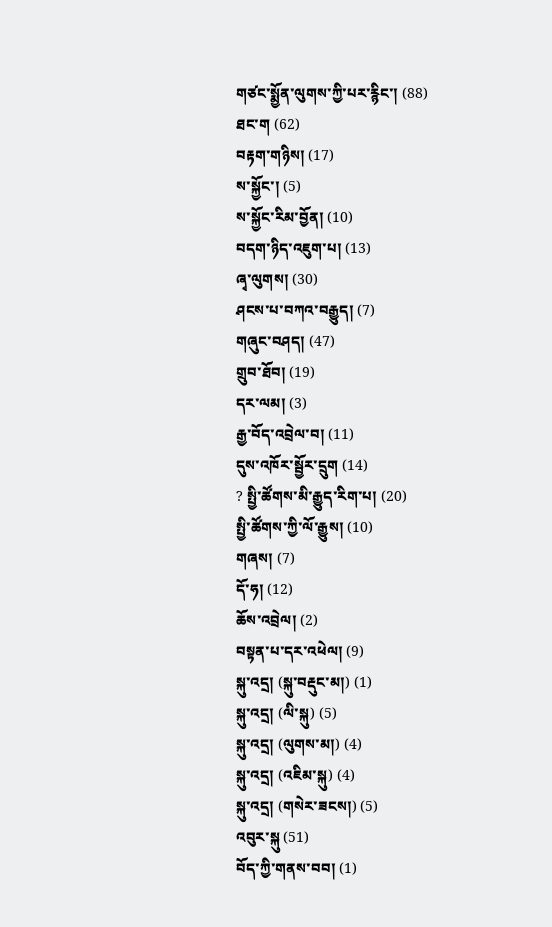གཙང་སྨྱོན་ལུགས་ཀྱི་པར་རྙིང་། (88)
ཐང་ག (62)
བརྟག་གཉིས། (17)
ས་སྐྱོང་། (5)
ས་སྐྱོང་རིམ་བྱོན། (10)
བདག་ཉིད་འཇུག་པ། (13)
ཞྭ་ལུགས། (30)
ཤངས་པ་བཀའ་བརྒྱུད། (7)
གཞུང་བཤད། (47)
གྲུབ་ཐོབ། (19)
དར་ལམ། (3)
རྒྱ་བོད་འབྲེལ་བ། (11)
དུས་འཁོར་སྦྱོར་དྲུག (14)
? སྤྱི་ཚོགས་མི་རྒྱུད་རིག་པ། (20)
སྤྱི་ཚོགས་ཀྱི་ལོ་རྒྱུས། (10)
གཞས། (7)
དོ་ཧ། (12)
ཆོས་འབྲེལ། (2)
བསྟན་པ་དར་འཕེལ། (9)
སྐུ་འདྲ། (སྐུ་བརྡུང་མ།) (1)
སྐུ་འདྲ། (ལི་སྐུ) (5)
སྐུ་འདྲ། (ལུགས་མ།) (4)
སྐུ་འདྲ། (འཇིམ་སྐུ) (4)
སྐུ་འདྲ། (གསེར་ཟངས།) (5)
འབུར་སྐུ (51)
བོད་ཀྱི་གནས་བབ། (1)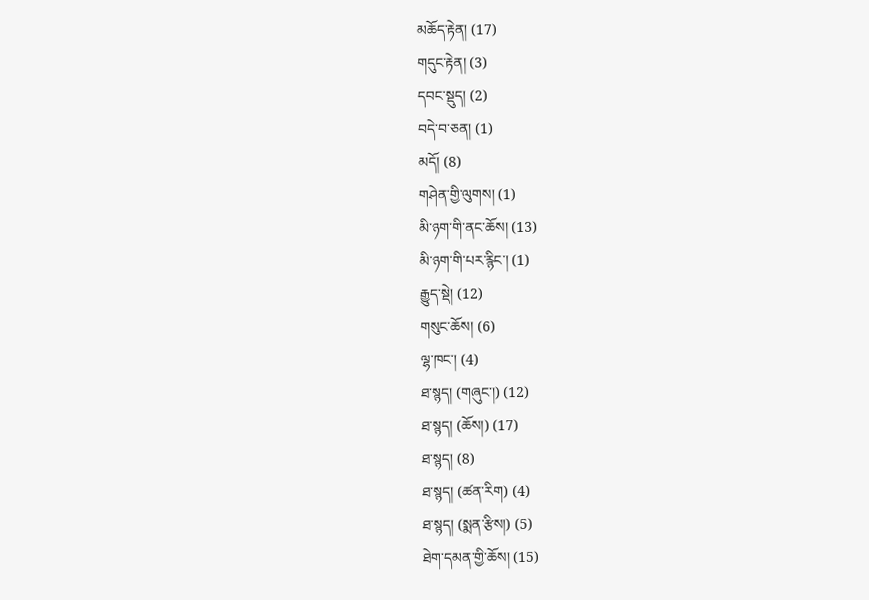མཆོད་རྟེན། (17)
གདུང་རྟེན། (3)
དབང་སྡུད། (2)
བདེ་བ་ཅན། (1)
མདོ། (8)
གཤེན་གྱི་ལུགས། (1)
མི་ཉག་གི་ནང་ཆོས། (13)
མི་ཉག་གི་པར་རྙིང་། (1)
རྒྱུད་སྡེ། (12)
གསུང་ཆོས། (6)
ལྷ་ཁང་། (4)
ཐ་སྙད། (གཞུང་།) (12)
ཐ་སྙད། (ཆོས།) (17)
ཐ་སྙད། (8)
ཐ་སྙད། (ཚན་རིག) (4)
ཐ་སྙད། (སྨན་རྩིས།) (5)
ཐེག་དམན་གྱི་ཆོས། (15)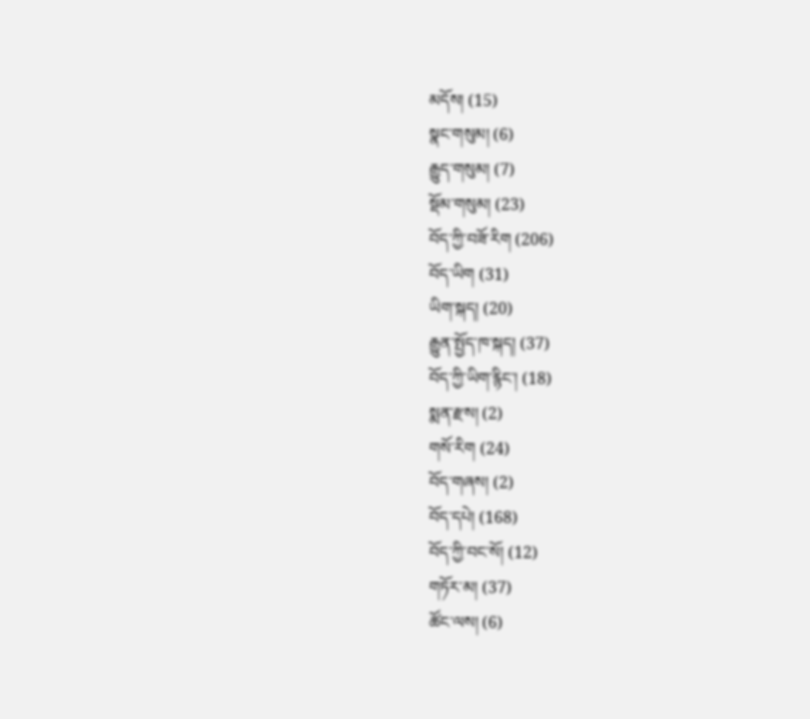མདོས། (15)
སྣང་གསུམ། (6)
རྒྱུད་གསུམ། (7)
སྡོམ་གསུམ། (23)
བོད་ཀྱི་བཟོ་རིག (206)
བོད་ཡིག (31)
ཡིག་སྐད། (20)
རྒྱུན་སྤྱོད་ཁ་སྐད། (37)
བོད་ཀྱི་ཡིག་རྙིང་། (18)
སྨན་རྫས། (2)
གསོ་རིག (24)
བོད་གཞས། (2)
བོད་དཔེ། (168)
བོད་ཀྱི་བང་སོ། (12)
གཏོར་མ། (37)
ཚོང་ལས། (6)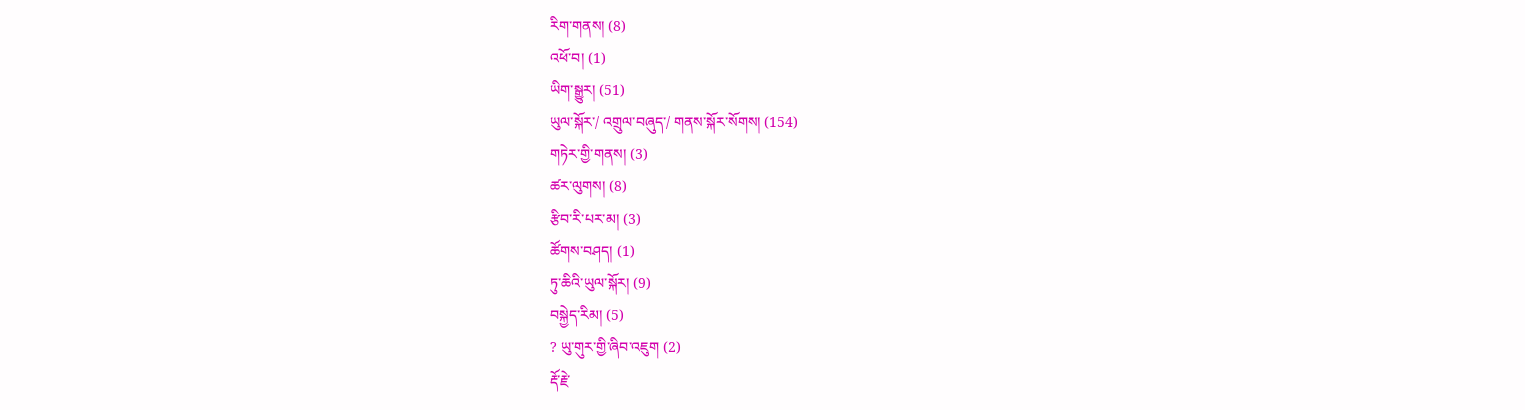རིག་གནས། (8)
འཕོ་བ། (1)
ཡིག་སྒྱུར། (51)
ཡུལ་སྐོར་/ འགྲུལ་བཞུད་/ གནས་སྐོར་སོགས། (154)
གཏེར་གྱི་གནས། (3)
ཚར་ལུགས། (8)
རྩིབ་རི་པར་མ། (3)
ཚོགས་བཤད། (1)
ཏུ་ཆིའི་ཡུལ་སྐོར། (9)
བསྐྱེད་རིམ། (5)
? ཡུ་གུར་གྱི་ཞིབ་འཇུག (2)
རྡོ་རྗེ་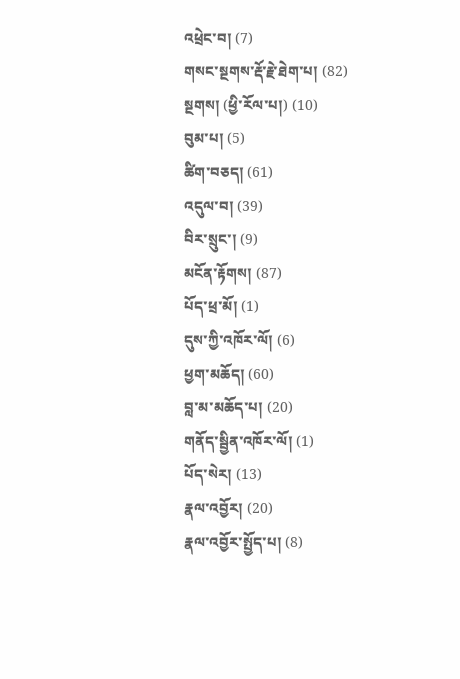འཕྲེང་བ། (7)
གསང་སྔགས་རྡོ་རྗེ་ཐེག་པ། (82)
སྔགས། (ཕྱི་རོལ་པ།) (10)
བུམ་པ། (5)
ཚིག་བཅད། (61)
འདུལ་བ། (39)
བིར་སྲུང་། (9)
མངོན་རྟོགས། (87)
པོད་ཕྲ་མོ། (1)
དུས་ཀྱི་འཁོར་ལོ། (6)
ཕྱག་མཆོད། (60)
བླ་མ་མཆོད་པ། (20)
གནོད་སྦྱིན་འཁོར་ལོ། (1)
པོད་སེར། (13)
རྣལ་འབྱོར། (20)
རྣལ་འབྱོར་སྤྱོད་པ། (8)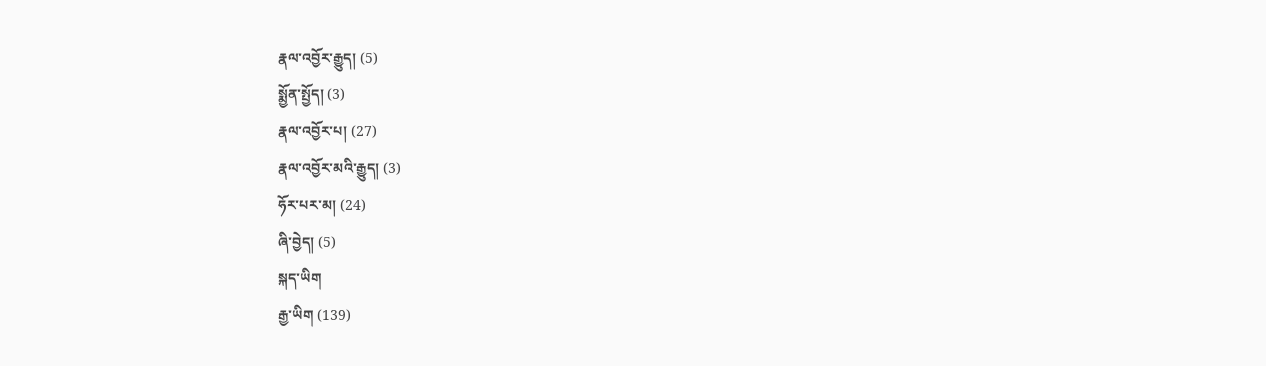རྣལ་འབྱོར་རྒྱུད། (5)
སྨྱོན་སྤྱོད། (3)
རྣལ་འབྱོར་པ། (27)
རྣལ་འབྱོར་མའི་རྒྱུད། (3)
ཧོར་པར་མ། (24)
ཞི་བྱེད། (5)
སྐད་ཡིག
རྒྱ་ཡིག (139)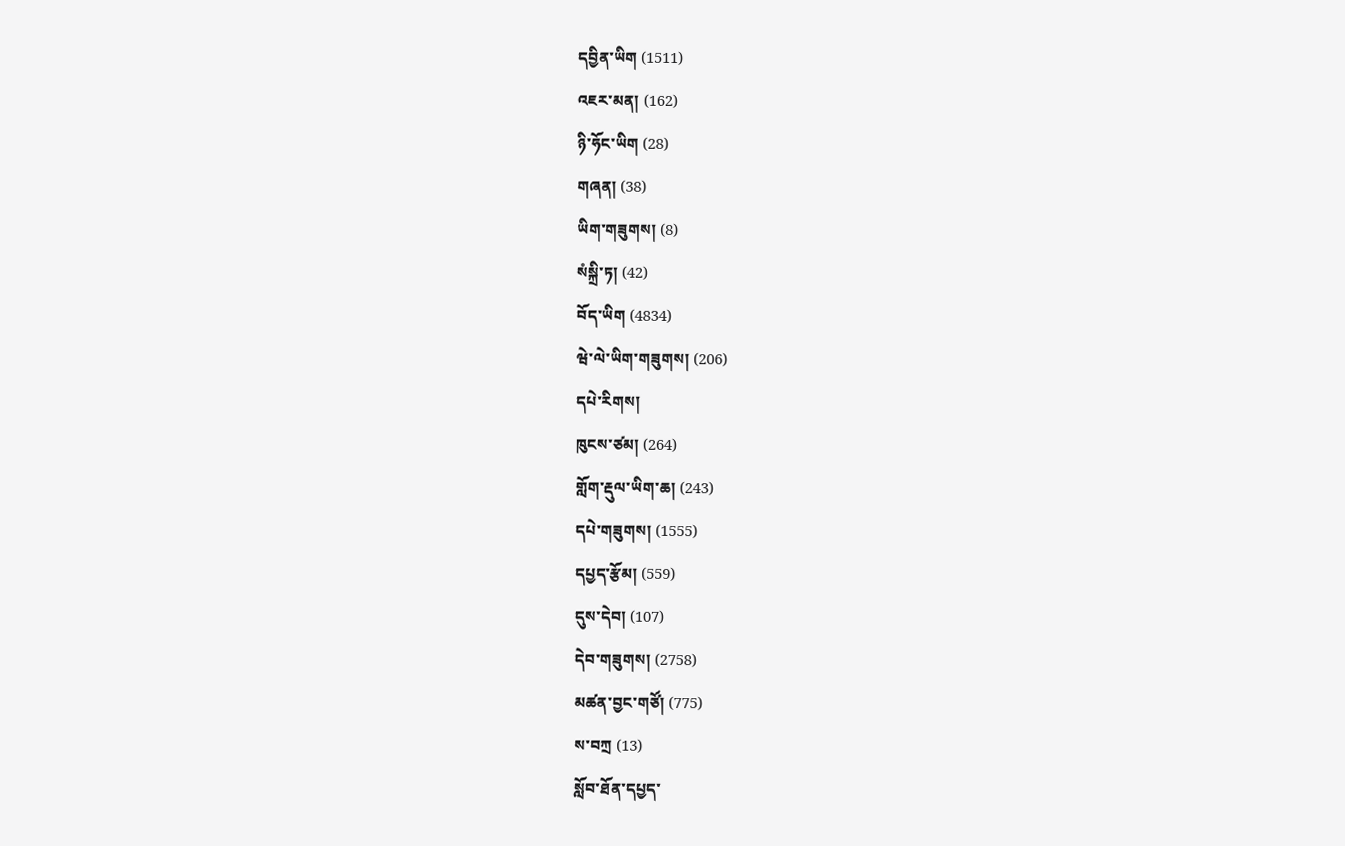དབྱིན་ཡིག (1511)
འཇར་མན། (162)
ཉི་ཧོང་ཡིག (28)
གཞན། (38)
ཡིག་གཟུགས། (8)
སཾསྐྲི་ཏ། (42)
བོད་ཡིག (4834)
ཝེ་ལེ་ཡིག་གཟུགས། (206)
དཔེ་རིགས།
ཁུངས་ཙམ། (264)
གློག་རྡུལ་ཡིག་ཆ། (243)
དཔེ་གཟུགས། (1555)
དཔྱད་རྩོམ། (559)
དུས་དེབ། (107)
དེབ་གཟུགས། (2758)
མཚན་བྱང་གཙོ། (775)
ས་བཀྲ (13)
སློབ་ཐོན་དཔྱད་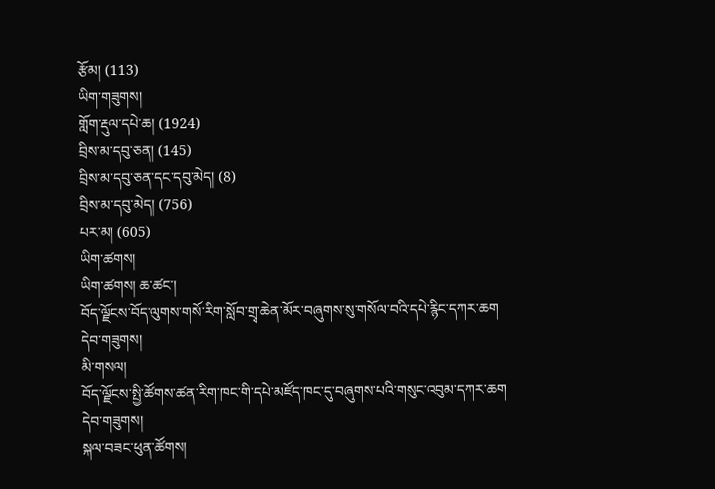རྩོམ། (113)
ཡིག་གཟུགས།
གློག་རྡུལ་དཔེ་ཆ། (1924)
བྲིས་མ་དབུ་ཅན། (145)
བྲིས་མ་དབུ་ཅན་དང་དབུ་མེད། (8)
བྲིས་མ་དབུ་མེད། (756)
པར་མ། (605)
ཡིག་ཚགས།
ཡིག་ཚགས། ཆ་ཚང་།
བོད་ལྗོངས་བོད་ལུགས་གསོ་རིག་སློབ་གྲྭ་ཆེན་མོར་བཞུགས་སུ་གསོལ་བའི་དཔེ་རྙིང་དཀར་ཆག
དེབ་གཟུགས།
མི་གསལ།
བོད་ལྗོངས་སྤྱི་ཚོགས་ཚན་རིག་ཁང་གི་དཔེ་མཛོད་ཁང་དུ་བཞུགས་པའི་གསུང་འབུམ་དཀར་ཆག
དེབ་གཟུགས།
སྐལ་བཟང་ཕུན་ཚོགས།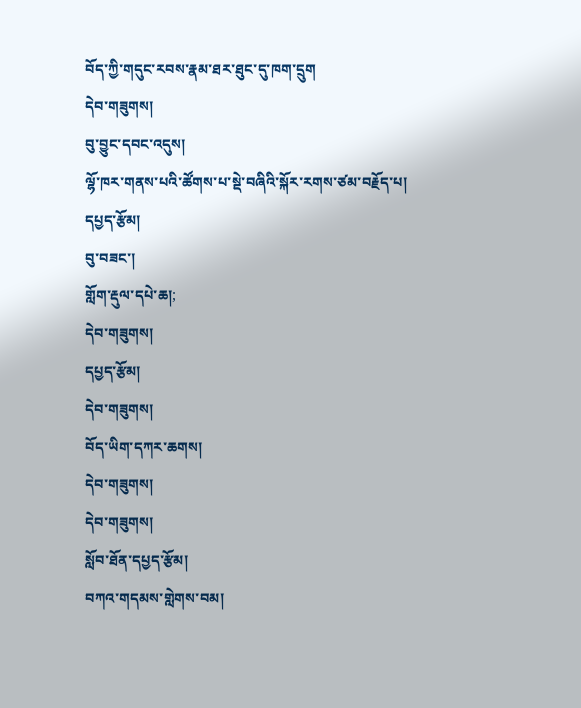བོད་ཀྱི་གདུང་རབས་རྣམ་ཐར་ཐུང་དུ་ཁག་དྲུག
དེབ་གཟུགས།
བུ་བྱུང་དབང་འདུས།
ལྷོ་ཁར་གནས་པའི་ཚོགས་པ་སྡེ་བཞིའི་སྐོར་རགས་ཙམ་བརྗོད་པ།
དཔྱད་རྩོམ།
བུ་བཟང་།
གློག་རྡུལ་དཔེ་ཆ།;
དེབ་གཟུགས།
དཔྱད་རྩོམ།
དེབ་གཟུགས།
བོད་ཡིག་དཀར་ཆགས།
དེབ་གཟུགས།
དེབ་གཟུགས།
སློབ་ཐོན་དཔྱད་རྩོམ།
བཀའ་གདམས་གླེགས་བམ།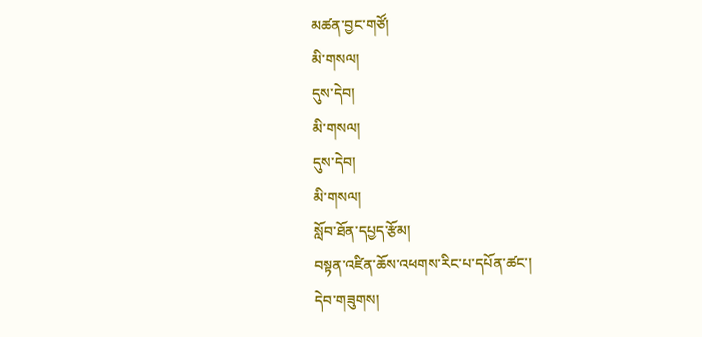མཚན་བྱང་གཙོ།
མི་གསལ།
དུས་དེབ།
མི་གསལ།
དུས་དེབ།
མི་གསལ།
སློབ་ཐོན་དཔྱད་རྩོམ།
བསྟན་འཛིན་ཆོས་འཕགས་རིང་པ་དཔོན་ཚང་།
དེབ་གཟུགས།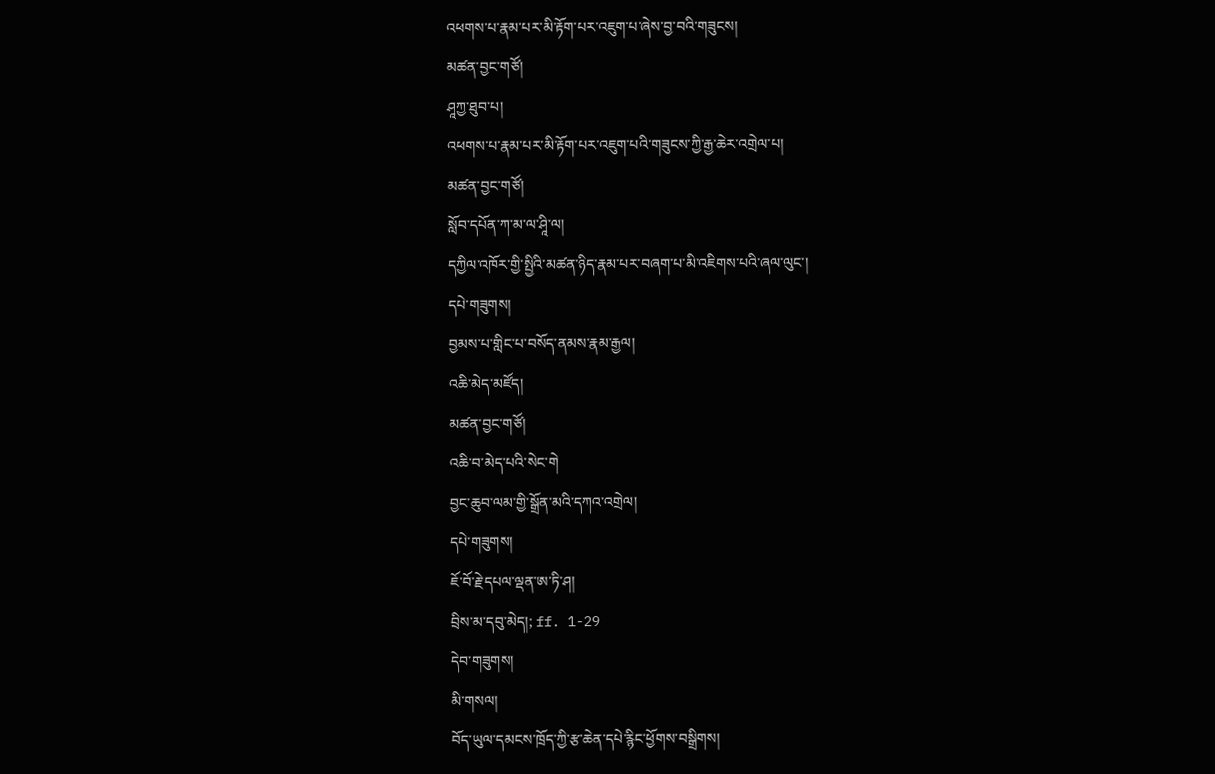འཕགས་པ་རྣམ་པར་མི་རྟོག་པར་འཇུག་པ་ཞེས་བྱ་བའི་གཟུངས།
མཚན་བྱང་གཙོ།
ཤཱཀྱ་ཐུབ་པ།
འཕགས་པ་རྣམ་པར་མི་རྟོག་པར་འཇུག་པའི་གཟུངས་ཀྱི་རྒྱ་ཆེར་འགྲེལ་པ།
མཚན་བྱང་གཙོ།
སློབ་དཔོན་ཀ་མ་ལ་ཤཱི་ལ།
དཀྱིལ་འཁོར་གྱི་སྤྱིའི་མཚན་ཉིད་རྣམ་པར་བཞག་པ་མི་འཇིགས་པའི་ཞལ་ལུང་།
དཔེ་གཟུགས།
བྱམས་པ་གླིང་པ་བསོད་ནམས་རྣམ་རྒྱལ།
འཆི་མེད་མཛོད།
མཚན་བྱང་གཙོ།
འཆི་བ་མེད་པའི་སེང་གེ
བྱང་ཆུབ་ལམ་གྱི་སྒྲོན་མའི་དཀའ་འགྲེལ།
དཔེ་གཟུགས།
ཇོ་བོ་རྗེ་དཔལ་ལྡན་ཨ་ཏི་ཤ།
བྲིས་མ་དབུ་མེད།; ff. 1-29
དེབ་གཟུགས།
མི་གསལ།
བོད་ཡུལ་དམངས་ཁྲོད་ཀྱི་རྩ་ཆེན་དཔེ་རྙིང་ཕྱོགས་བསྒྲིགས།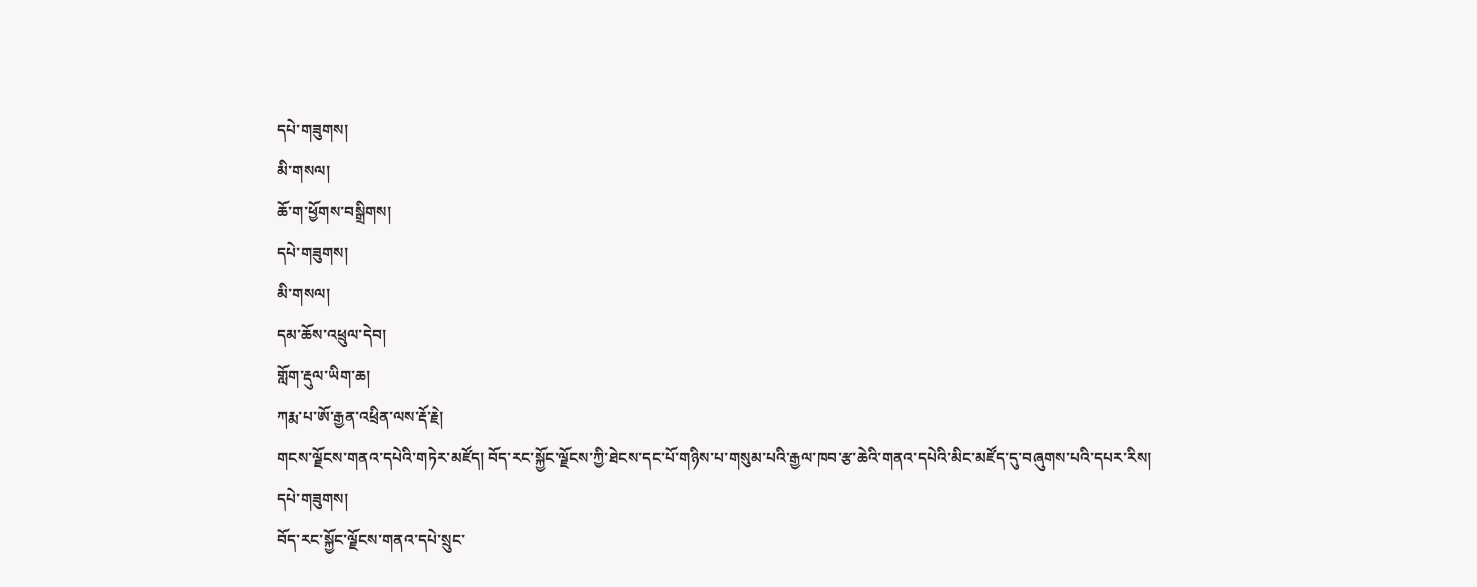དཔེ་གཟུགས།
མི་གསལ།
ཆོ་ག་ཕྱོགས་བསྒྲིགས།
དཔེ་གཟུགས།
མི་གསལ།
དམ་ཆོས་འཕྲུལ་དེབ།
གློག་རྡུལ་ཡིག་ཆ།
ཀརྨ་པ་ཨོ་རྒྱན་འཕྲིན་ལས་རྡོ་རྗེ།
གངས་ལྗོངས་གནའ་དཔེའི་གཏེར་མཛོད། བོད་རང་སྐྱོང་ལྗོངས་ཀྱི་ཐེངས་དང་པོ་གཉིས་པ་གསུམ་པའི་རྒྱལ་ཁབ་རྩ་ཆེའི་གནའ་དཔེའི་མིང་མཛོད་དུ་བཞུགས་པའི་དཔར་རིས།
དཔེ་གཟུགས།
བོད་རང་སྐྱོང་ལྗོངས་གནའ་དཔེ་སྲུང་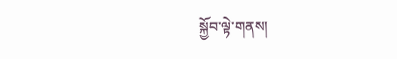སྐྱོབ་ལྟེ་གནས།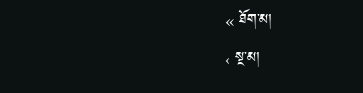« ཐོག་མ།
‹ སྔ་མ།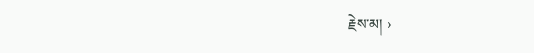རྗེས་མ། ›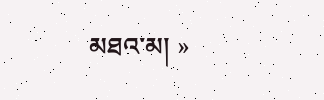མཐའ་མ། »